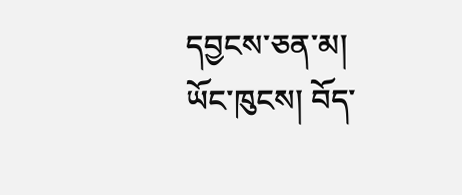དབྱངས་ཅན་མ།
ཡོང་ཁུངས། བོད་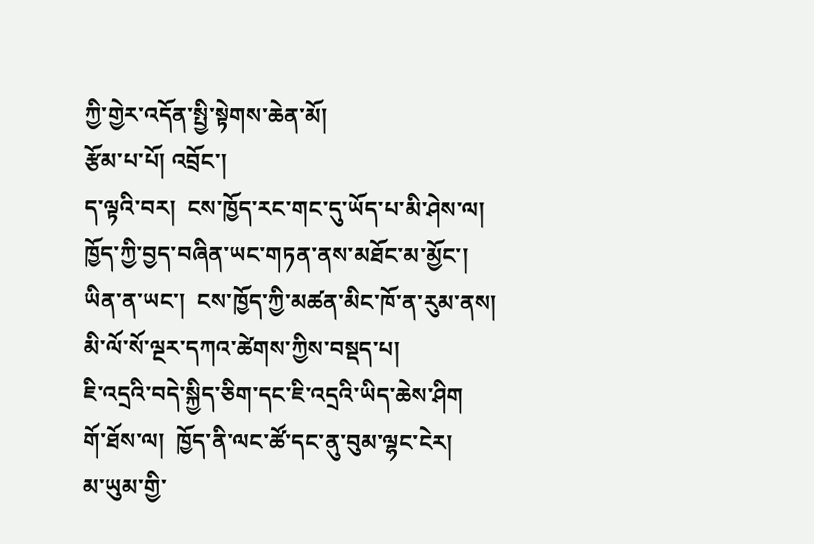ཀྱི་གྱེར་འདོན་སྤྱི་སྟེགས་ཆེན་མོ།
རྩོམ་པ་པོ། འབྲོང་།
ད་ལྟའི་བར།  ངས་ཁྱོད་རང་གང་དུ་ཡོད་པ་མི་ཤེས་ལ།
ཁྱོད་ཀྱི་བྱད་བཞིན་ཡང་གཏན་ནས་མཐོང་མ་མྱོང་།
ཡིན་ན་ཡང་།  ངས་ཁྱོད་ཀྱི་མཚན་མིང་ཁོ་ན་རུམ་ནས།
མི་ལོ་སོ་ལྔར་དཀའ་ཚེགས་ཀྱིས་བསྡད་པ།
ཇི་འདྲའི་བདེ་སྐྱིད་ཅིག་དང་ཇི་འདྲའི་ཡིད་ཆེས་ཤིག
གོ་ཐོས་ལ།  ཁྱོད་ནི་ལང་ཚོ་དང་ནུ་བུམ་ལྷང་ངེར།
མ་ཡུམ་གྱི་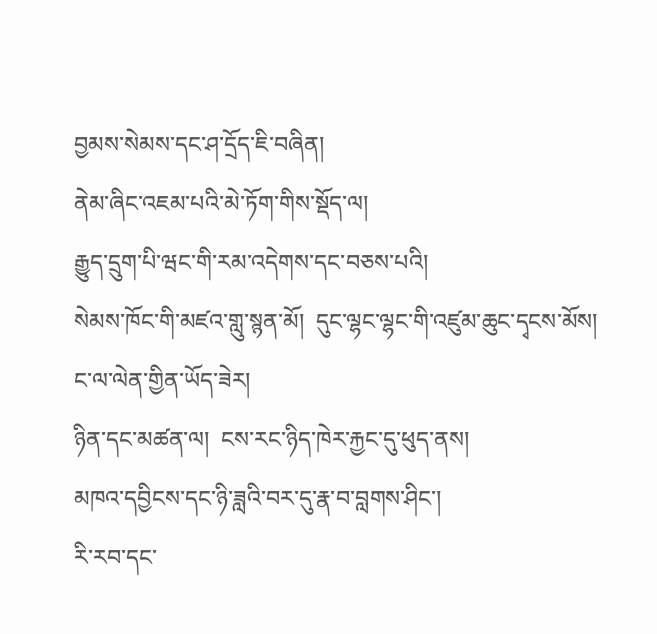བྱམས་སེམས་དང་ཤ་དྲོད་ཇི་བཞིན།
ནེམ་ཞིང་འཇམ་པའི་མེ་ཏོག་གིས་སྡོད་ལ།
རྒྱུད་དྲུག་པི་ཝང་གི་རམ་འདེགས་དང་བཅས་པའི།
སེམས་ཁོང་གི་མཛའ་གླུ་སྙན་མོ།  དུང་ལྷང་ལྷང་གི་འཛུམ་ཆུང་དྭངས་མོས།
ང་ལ་ལེན་གྱིན་ཡོད་ཟེར།
ཉིན་དང་མཚན་ལ།  ངས་རང་ཉིད་ཁེར་རྐྱང་དུ་ཕུད་ནས།
མཁའ་དབྱིངས་དང་ཉི་ཟླའི་བར་དུ་རྣ་བ་བླགས་ཤིང་།
རི་རབ་དང་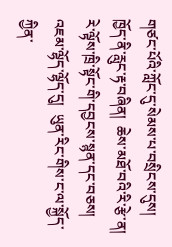གཙང་པོའི་ཀློང་དུ་སེམས་པ་བསྲིངས་དུས།
ཁྱོད་ནི་རླུང་རྟ་བཞིན།  ཆེས་མཐོ་བའི་རི་རྩེ་ན།
རེ་ལྟོས་ཁྲི་སྟོང་གི་དབྱངས་སྙན་དང་བཅས།
འཇམ་ལྷོད་ལྷོད་དུ།  ཡུན་རིང་གིས་ང་ལ་སྐྱོད་ཀྱིན་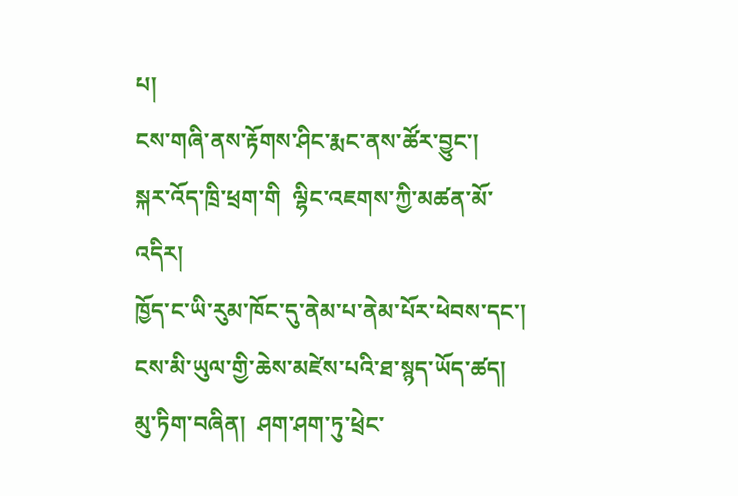པ།
ངས་གཞི་ནས་རྟོགས་ཤིང་རྨང་ནས་ཚོར་བྱུང་།
སྐར་འོད་ཁྲི་ཕྲག་གི  ལྷིང་འཇགས་ཀྱི་མཚན་མོ་འདིར།
ཁྱོད་ང་ཡི་རུམ་ཁོང་དུ་ནེམ་པ་ནེམ་པོར་ཕེབས་དང་།
ངས་མི་ཡུལ་གྱི་ཆེས་མཛེས་པའི་ཐ་སྙད་ཡོད་ཚད།
མུ་ཏིག་བཞིན།  ཤག་ཤག་ཏུ་ཕྲེང་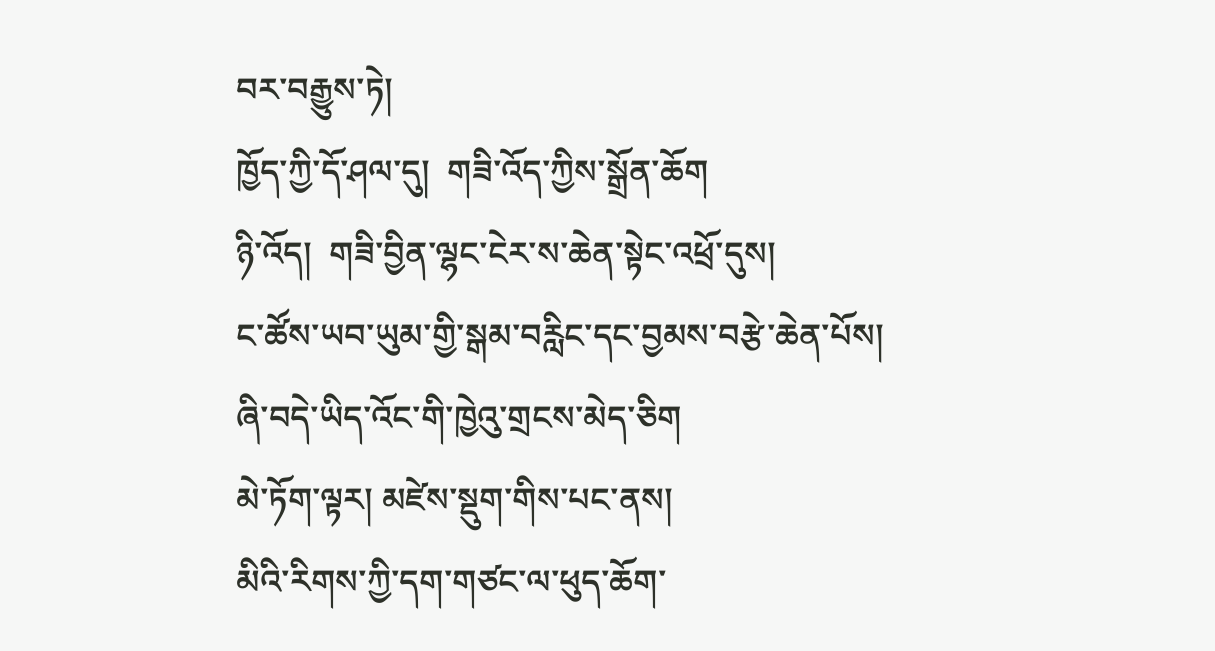བར་བརྒྱུས་ཏེ།
ཁྱོད་ཀྱི་དོ་ཤལ་དུ།  གཟི་འོད་ཀྱིས་སྒྲོན་ཆོག
ཉི་འོད།  གཟི་བྱིན་ལྷང་ངེར་ས་ཆེན་སྟེང་འཕྲོ་དུས།
ང་ཚོས་ཡབ་ཡུམ་གྱི་སྒམ་བརླིང་དང་བྱམས་བརྩེ་ཆེན་པོས།
ཞི་བདེ་ཡིད་འོང་གི་ཁྱེའུ་གྲངས་མེད་ཅིག
མེ་ཏོག་ལྟར། མཛེས་སྡུག་གིས་པང་ནས།
མིའི་རིགས་ཀྱི་དག་གཙང་ལ་ཕུད་ཆོག་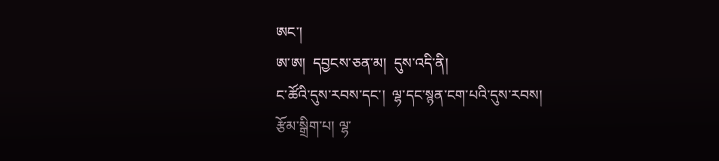ཨང་།
ཨ་ཨ།  དབྱངས་ཅན་མ།  དུས་འདི་ནི།
ང་ཚོའི་དུས་རབས་དང་།  ལྷ་དང་སྙན་ངག་པའི་དུས་རབས།
རྩོམ་སྒྲིག་པ། ལྷ་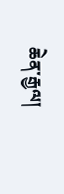ཆེན་རྒྱལ།